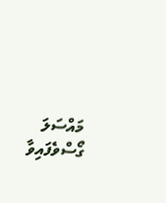މައްސަލަ ގޯސްވެފައިވާ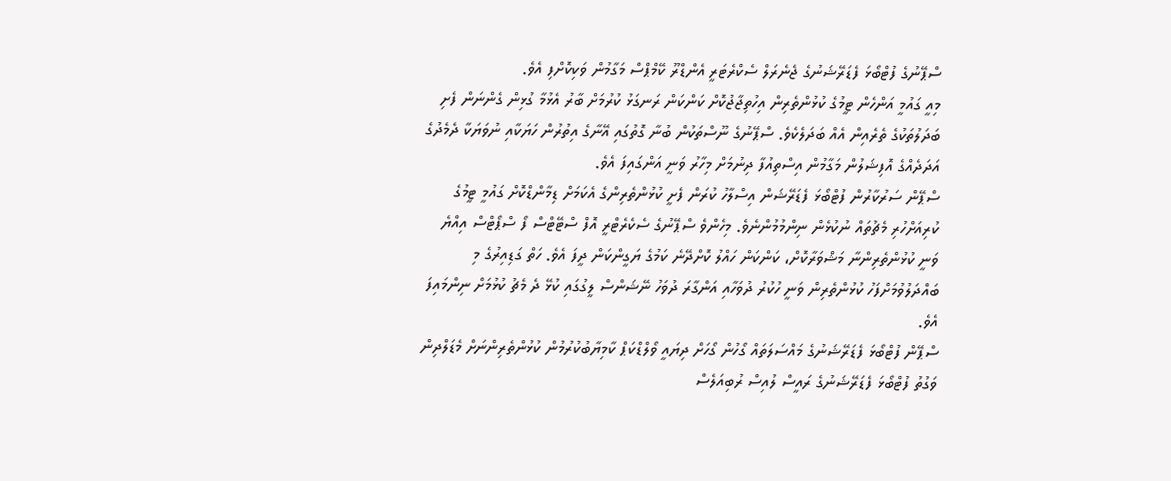ސްޕޭނުގެ ފުޓްބޯޅަ ފެޑަރޭޝަނުގެ ޖެނެރަލް ސެކްރެޓަރީ އެންޑްރޫ ކޭމްޕްސް މަގާމުން ވަކިކޮށްފި އެވެ.
މިއީ ގައުމީ އަންހެން ޓީމުގެ ކުޅުންތެރިން އިހުތިޖާޖުކޮށް ކަންކަން ރަނގަޅު ކުރުމަށް ބާރު އެޅުމާ ގުޅިން ގެންނަން ފެށި ބަދަލުތަކުގެ ތެރެއިން އެއް ބަދަލެކެވެ. ސްޕޭނުގެ ނޫސްތަކުން ބުނާ ގޮތުގައި އޭނާގެ އިތުރުން ހަޔަކާއި ނުވަޔަކާ ދެމެދުގެ އަދަދެއްގެ އޮފިޝަލުން މަގާމުން އިސްތިއުފާ ދިނުމަށް މިހާރު ވަނީ އަންގައިފަ އެވެ.
ސްޕޭން ސަރުކާރުން ފުޓްބޯޅަ ފެޑަރޭޝަން އިސްލާހު ކުރަން ފެށީ ކުޅުންތެރިންގެ އެކަމަށް ޑިމާންޑްކޮށް ގައުމީ ޓީމުގެ ކުރިއަށްހުރި މެޗުތައް ނުކުޅެން ނިންމުމުންނެވެ. މިހެންވެ ސްޕޭނުގެ ސެކެރެޓްރީ އޮފް ސްޓޭޓްސް ފޯ ސްޕޯޓްސް އިއްޔެ ވަނީ ކުޅުންތެރިންނާ މަޝްވަރާކޮށް، ކަންކަން ހައްލު ކޮށްދޭނެ ކަމުގެ ޔަގީންކަން ދީފަ އެވެ. ހަތް ގަޑިއިރުގެ މި ބައްދަލުވުމަށްފަހު ކުޅުންތެރިން ވަނީ ހުކުރު ދުވަހާއި އަންގާރަ ދުވަހު ނޭޝަންސް ލީގުގައި ކުޅޭ ދެ މެޗު ކުޅުމަށް ނިންމައިފަ އެވެ.
ސްޕޭން ފުޓްބޯޅަ ފެޑަރޭޝަނުގެ މައްސަލަތައް ގޯހުން ގޯހަށް ދިޔައީ ވޯލްޑްކަޕް ކާމިޔާބުކުރުމުން ކުޅުންތެރިންނަށް މެޑަލްދިން ވަގުތު ފުޓްބޯޅަ ފެޑަރޭޝަނުގެ ރައީސް ލުއިސް ރުބިއަލެސް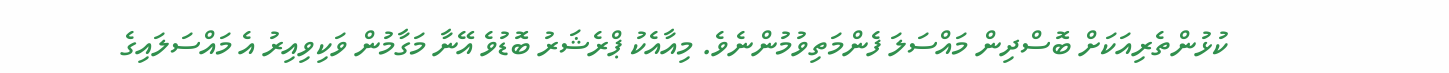ކުޅުންތެރިއަކަށް ބޮސްދިން މައްސަލަ ފެންމަތިވުމުންނެވެ. މިއާއެކު ޕްރެޝަރު ބޮޑުވެ އޭނާ މަގާމުން ވަކިވިއިރު އެ މައްސަލައިގެ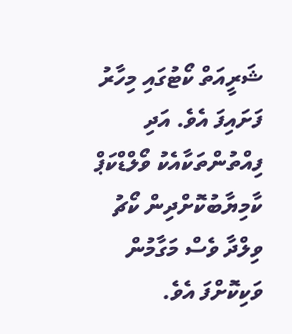ޝަރީއަތް ކޯޓުގައި މިހާރު ފަށައިފަ އެވެ. އަދި ފިއްތުންތަކާއެކު ވޯލްޑްކަޕް ކާމިޔާބުކޮށްދިން ކޯޗު ވިލްދާ ވެސް މަގާމުން ވަކިކޮށްފަ އެވެ.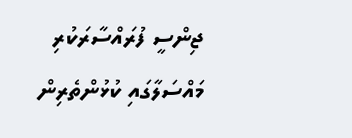ޖިންސީ ފުރައްސާރަކުރި މައްސަލާގައި ކުޅުންތެރިން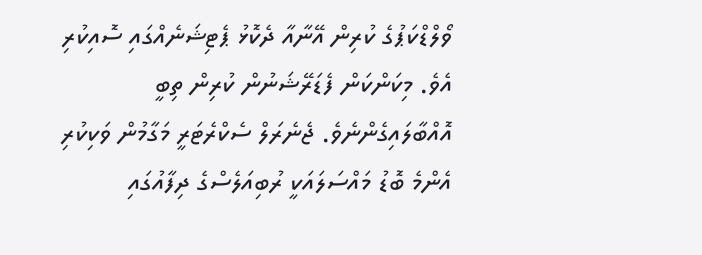ވޯލްޑްކަޕުގެ ކުރިން އޭނާއާ ދެކޮޅު ޕެޓިޝަނެއްގައި ސޮއިކުރި އެވެ. މިކަންކަން ފެޑަރޭޝަނުން ކުރިން ތިބީ އޮއްބާލައިގެންނެވެ. ޖެނެރަލް ސެކްރެޓަރީ މަގާމުން ވަކިކުރި އެންމެ ބޮޑު މައްސަލައަކީ ރުބިއަލެސްގެ ދިފާއުގައި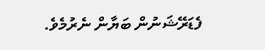ފެޑަރޭޝަނުން ބަޔާން ނެރުމެވެ.